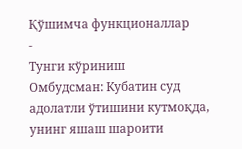Қўшимча функционаллар
-
Тунги кўриниш
Омбудсман: Кубатин суд адолатли ўтишини кутмоқда, унинг яшаш шароити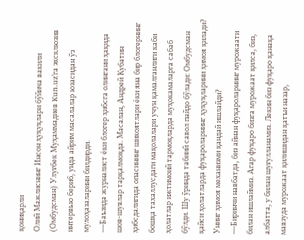қониқарли
Олий Мажлиснинг Инсон ҳуқуқлари бўйича вакили (Омбудсман) Улуғбек Муҳаммадиев Kun.uz'га эксклюзив интервью бериб, унда айрим масалалар юзасидан ўз мулоҳазаларини билдирди.
—Баъзида журналист ёки блогер ҳибсга олингани ҳақида шов-шувлар тарқалмоқда. Масалан, Андрей Кубатин ҳибсдалигида опасининг шикоятлари ёки яна бир блогернинг бошқа тахаллусдаги мақолалари учун қамалганлиги каби ҳолатлар ижтимоий тармоқларда муҳокамаларга сабаб бўлди. Шу ўринда табиий савол пайдо бўлади: Омбудсман қайси ҳолатларда фуқароларнинг ҳуқуқларини ҳимоя қилади? Унинг ҳимоя механизми қандай ишлайди?
—Биринчи навбатда, биз айнан фуқароларнинг мурожаати билан ишлаймиз. Агар фуқаро бизга мурожаат қилса, биз, албатта, у билан шуғулланамиз. Лекин биз фуқаро қанақа мавзуда мурожаат қилишидан қатъи назар,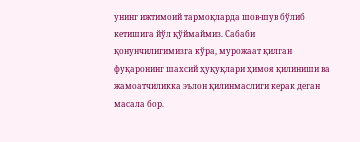унинг ижтимоий тармоқларда шов-шув бўлиб кетишига йўл қўймаймиз. Сабаби қонунчилигимизга кўра, мурожаат қилган фуқаронинг шахсий ҳуқуқлари ҳимоя қилиниши ва жамоатчиликка эълон қилинмаслиги керак деган масала бор.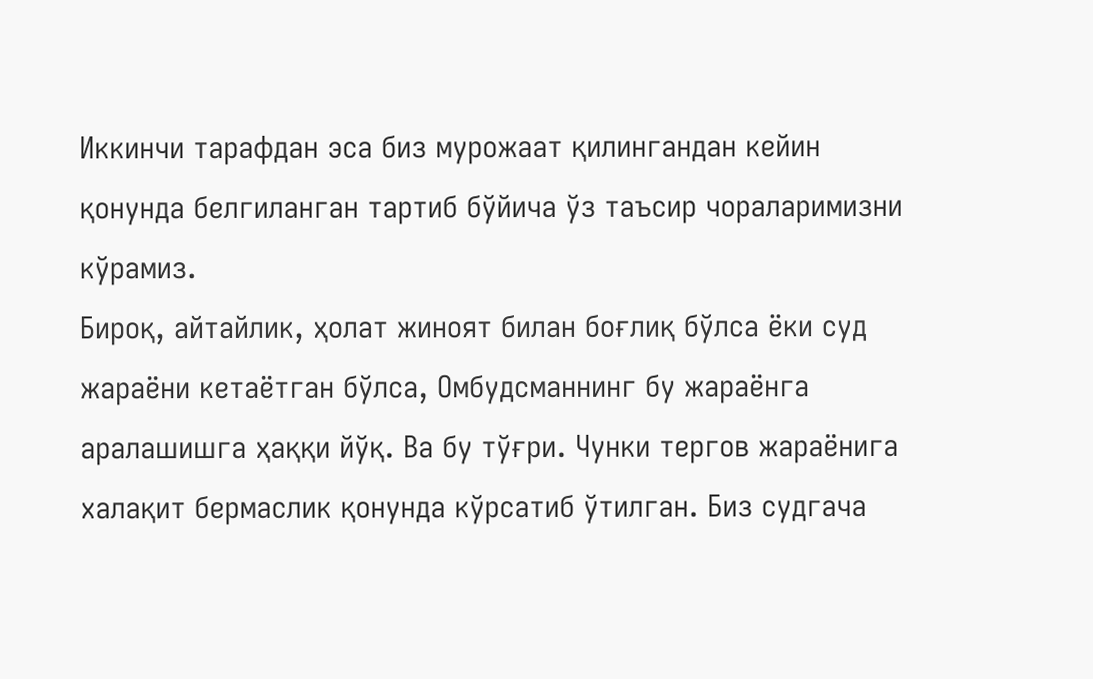Иккинчи тарафдан эса биз мурожаат қилингандан кейин қонунда белгиланган тартиб бўйича ўз таъсир чораларимизни кўрамиз.
Бироқ, айтайлик, ҳолат жиноят билан боғлиқ бўлса ёки суд жараёни кетаётган бўлса, Омбудсманнинг бу жараёнга аралашишга ҳаққи йўқ. Ва бу тўғри. Чунки тергов жараёнига халақит бермаслик қонунда кўрсатиб ўтилган. Биз судгача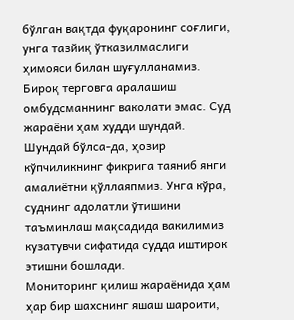бўлган вақтда фуқаронинг соғлиги, унга тазйиқ ўтказилмаслиги ҳимояси билан шуғулланамиз. Бироқ терговга аралашиш омбудсманнинг ваколати эмас. Суд жараёни ҳам худди шундай.
Шундай бўлса-да, ҳозир кўпчиликнинг фикрига таяниб янги амалиётни қўллаяпмиз. Унга кўра, суднинг адолатли ўтишини таъминлаш мақсадида вакилимиз кузатувчи сифатида судда иштирок этишни бошлади.
Мониторинг қилиш жараёнида ҳам ҳар бир шахснинг яшаш шароити,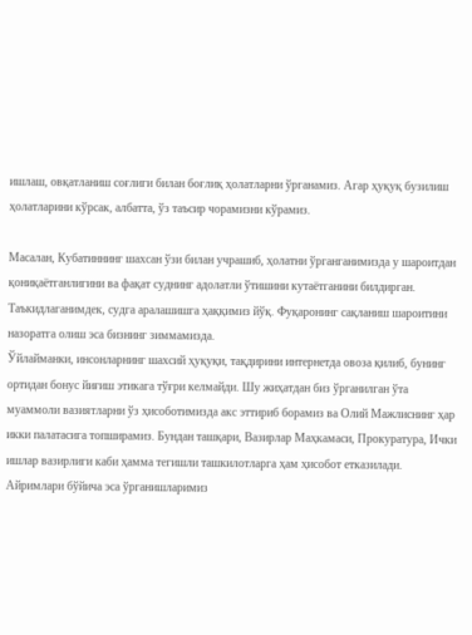ишлаш, овқатланиш соғлиги билан боғлиқ ҳолатларни ўрганамиз. Агар ҳуқуқ бузилиш ҳолатларини кўрсак, албатта, ўз таъсир чорамизни кўрамиз.

Масалан, Кубатиннинг шахсан ўзи билан учрашиб, ҳолатни ўрганганимизда у шароитдан қониқаётганлигини ва фақат суднинг адолатли ўтишини кутаётганини билдирган. Таъкидлаганимдек, судга аралашишга ҳаққимиз йўқ. Фуқаронинг сақланиш шароитини назоратга олиш эса бизнинг зиммамизда.
Ўйлайманки, инсонларнинг шахсий ҳуқуқи, тақдирини интернетда овоза қилиб, бунинг ортидан бонус йиғиш этикага тўғри келмайди. Шу жиҳатдан биз ўрганилган ўта муаммоли вазиятларни ўз ҳисоботимизда акс эттириб борамиз ва Олий Мажлиснинг ҳар икки палатасига топширамиз. Бундан ташқари, Вазирлар Маҳкамаси, Прокуратура, Ички ишлар вазирлиги каби ҳамма тегишли ташкилотларга ҳам ҳисобот етказилади.
Айримлари бўйича эса ўрганишларимиз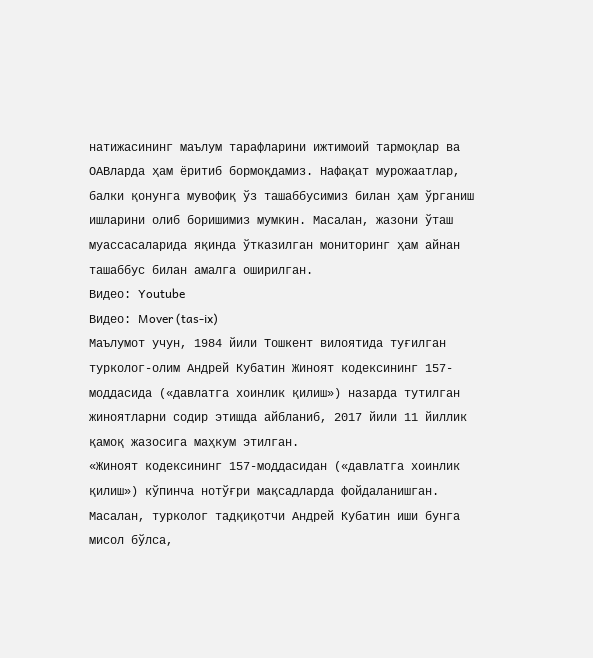натижасининг маълум тарафларини ижтимоий тармоқлар ва ОАВларда ҳам ёритиб бормоқдамиз. Нафақат мурожаатлар, балки қонунга мувофиқ ўз ташаббусимиз билан ҳам ўрганиш ишларини олиб боришимиз мумкин. Масалан, жазони ўташ муассасаларида яқинда ўтказилган мониторинг ҳам айнан ташаббус билан амалга оширилган.
Видео: Youtube
Видео: Mover (tas-ix)
Маълумот учун, 1984 йили Тошкент вилоятида туғилган турколог-олим Андрей Кубатин Жиноят кодексининг 157-моддасида («давлатга хоинлик қилиш») назарда тутилган жиноятларни содир этишда айбланиб, 2017 йили 11 йиллик қамоқ жазосига маҳкум этилган.
«Жиноят кодексининг 157-моддасидан («давлатга хоинлик қилиш») кўпинча нотўғри мақсадларда фойдаланишган. Масалан, турколог тадқиқотчи Андрей Кубатин иши бунга мисол бўлса,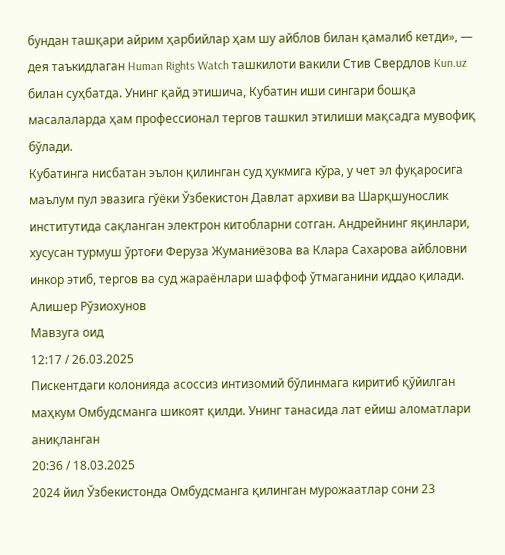бундан ташқари айрим ҳарбийлар ҳам шу айблов билан қамалиб кетди», — дея таъкидлаган Human Rights Watch ташкилоти вакили Стив Свердлов Kun.uz билан суҳбатда. Унинг қайд этишича, Кубатин иши сингари бошқа масалаларда ҳам профессионал тергов ташкил этилиши мақсадга мувофиқ бўлади.
Кубатинга нисбатан эълон қилинган суд ҳукмига кўра, у чет эл фуқаросига маълум пул эвазига гўёки Ўзбекистон Давлат архиви ва Шарқшунослик институтида сақланган электрон китобларни сотган. Андрейнинг яқинлари, хусусан турмуш ўртоғи Феруза Жуманиёзова ва Клара Сахарова айбловни инкор этиб, тергов ва суд жараёнлари шаффоф ўтмаганини иддао қилади.
Алишер Рўзиохунов
Мавзуга оид
12:17 / 26.03.2025
Пискентдаги колонияда асоссиз интизомий бўлинмага киритиб қўйилган маҳкум Омбудсманга шикоят қилди. Унинг танасида лат ейиш аломатлари аниқланган
20:36 / 18.03.2025
2024 йил Ўзбекистонда Омбудсманга қилинган мурожаатлар сони 23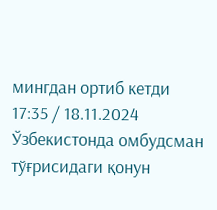мингдан ортиб кетди
17:35 / 18.11.2024
Ўзбекистонда омбудсман тўғрисидаги қонун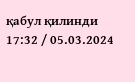қабул қилинди
17:32 / 05.03.2024